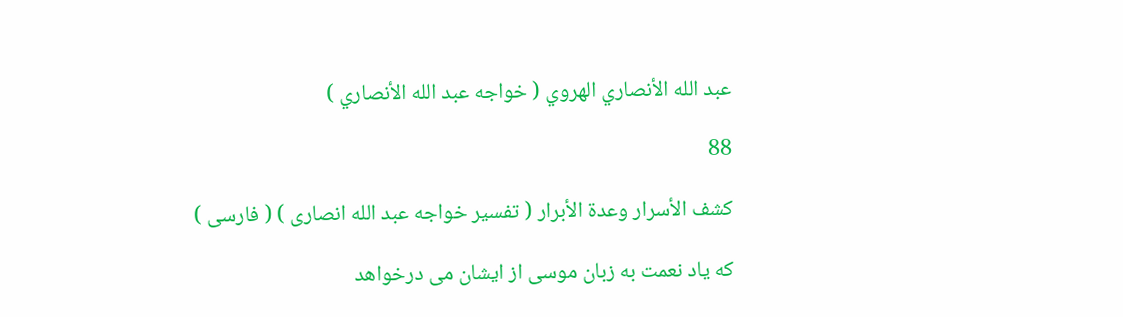عبد الله الأنصاري الهروي ( خواجه عبد الله الأنصاري )

88

كشف الأسرار وعدة الأبرار ( تفسير خواجه عبد الله انصارى ) ( فارسى )

كه ياد نعمت به زبان موسى از ايشان مى درخواهد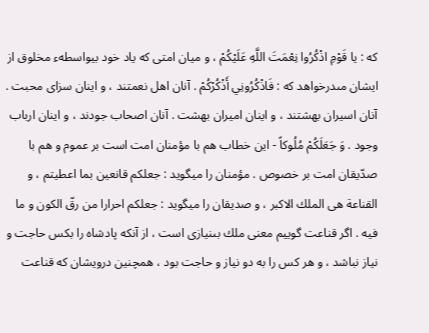كه : يا قَوْمِ اذْكُرُوا نِعْمَتَ اللَّهِ عَلَيْكُمْ ، و ميان امتى كه ياد خود بيواسطهء مخلوق از ايشان مىدرخواهد كه : فَاذْكُرُونِي أَذْكُرْكُمْ . آنان اهل نعمتند ، و اينان سزاى محبت . آنان اسيران بهشتند ، و اينان اميران بهشت . آنان اصحاب جودند ، و اينان ارباب وجود . وَ جَعَلَكُمْ مُلُوكاً - اين خطاب هم با مؤمنان امت است بر عموم و هم با صدّيقان امت بر خصوص . مؤمنان را ميگويد : جعلكم قانعين بما اعطيتم ، و القناعة هى الملك الاكبر ، و صديقان را ميگويد : جعلكم احرارا من رقّ الكون و ما فيه . اگر قناعت گوييم معنى ملك بىنيازى است ، از آنكه پادشاه را بكس حاجت و نياز نباشد ، و هر كس را به دو نياز و حاجت بود ، همچنين درويشان كه قناعت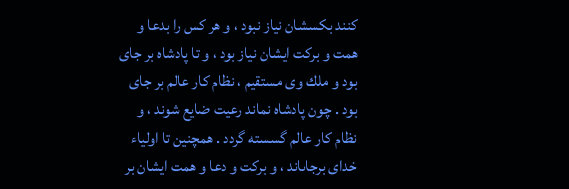كنند بكسشان نياز نبود ، و هر كس را بدعا و همت و بركت ايشان نياز بود ، و تا پادشاه بر جاى بود و ملك وى مستقيم ، نظام كار عالم بر جاى بود . چون پادشاه نماند رعيت ضايع شوند ، و نظام كار عالم گسسته گردد . همچنين تا اولياء خداى برجاىاند ، و بركت و دعا و همت ايشان بر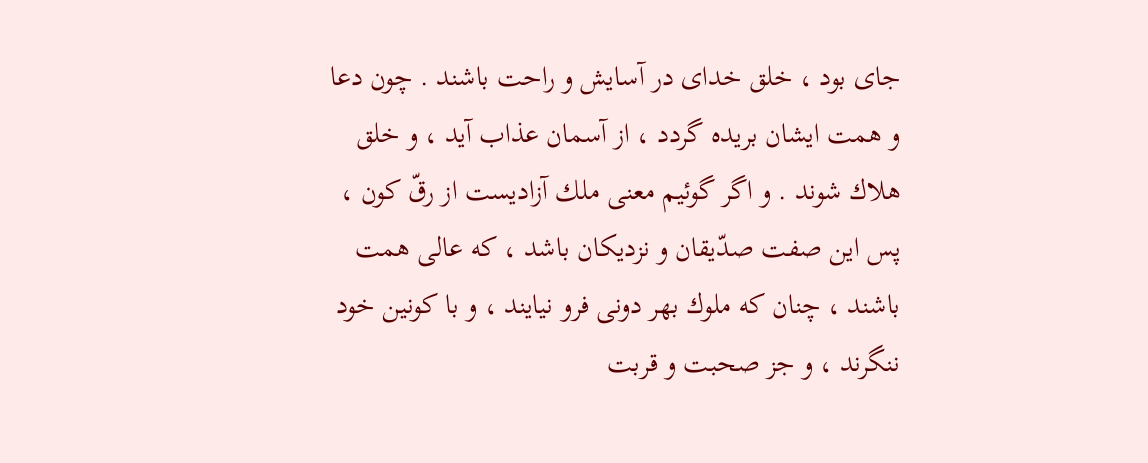جاى بود ، خلق خداى در آسايش و راحت باشند . چون دعا و همت ايشان بريده گردد ، از آسمان عذاب آيد ، و خلق هلاك شوند . و اگر گوئيم معنى ملك آزاديست از رقّ كون ، پس اين صفت صدّيقان و نزديكان باشد ، كه عالى همت باشند ، چنان كه ملوك بهر دونى فرو نيايند ، و با كونين خود ننگرند ، و جز صحبت و قربت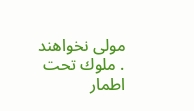مولى نخواهند . ملوك تحت اطمار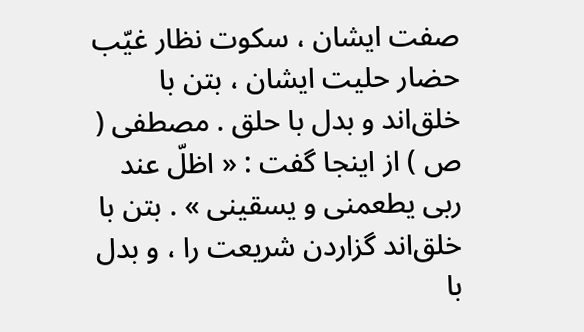صفت ايشان ، سكوت نظار غيّب حضار حليت ايشان ، بتن با خلق‌اند و بدل با حلق . مصطفى ( ص ) از اينجا گفت : « اظلّ عند ربى يطعمنى و يسقينى » . بتن با خلق‌اند گزاردن شريعت را ، و بدل با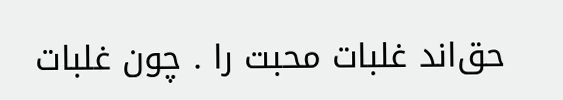حق‌اند غلبات محبت را . چون غلبات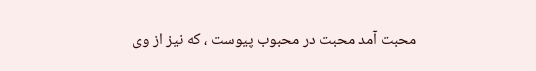محبت آمد محبت در محبوب پيوست ، كه نيز از وى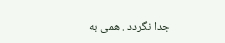جدا نگردد . همى به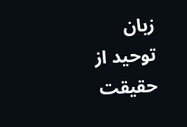زبان توحيد از حقيقت